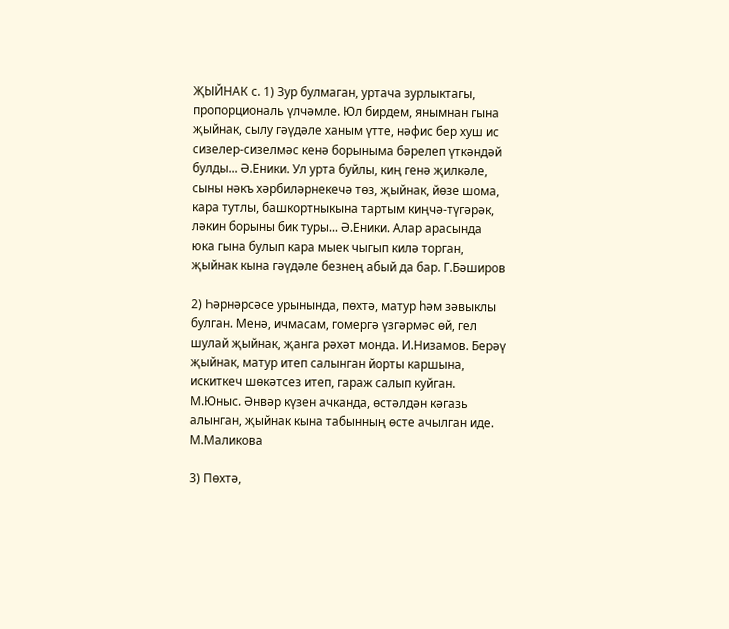ҖЫЙНАК с. 1) Зур булмаган, уртача зурлыктагы, пропорциональ үлчәмле. Юл бирдем, янымнан гына җыйнак, сылу гәүдәле ханым үтте, нәфис бер хуш ис сизелер-сизелмәс кенә борыныма бәрелеп үткәндәй булды... Ә.Еники. Ул урта буйлы, киң генә җилкәле, сыны нәкъ хәрбиләрнекечә төз, җыйнак, йөзе шома, кара тутлы, башкортныкына тартым киңчә-түгәрәк, ләкин борыны бик туры... Ә.Еники. Алар арасында юка гына булып кара мыек чыгып килә торган, җыйнак кына гәүдәле безнең абый да бар. Г.Бәширов

2) Һәрнәрсәсе урынында, пөхтә, матур һәм зәвыклы булган. Менә, ичмасам, гомергә үзгәрмәс өй, гел шулай җыйнак, җанга рәхәт монда. И.Низамов. Берәү җыйнак, матур итеп салынган йорты каршына, искиткеч шөкәтсез итеп, гараж салып куйган. М.Юныс. Әнвәр күзен ачканда, өстәлдән кәгазь алынган, җыйнак кына табынның өсте ачылган иде. М.Маликова

3) Пөхтә,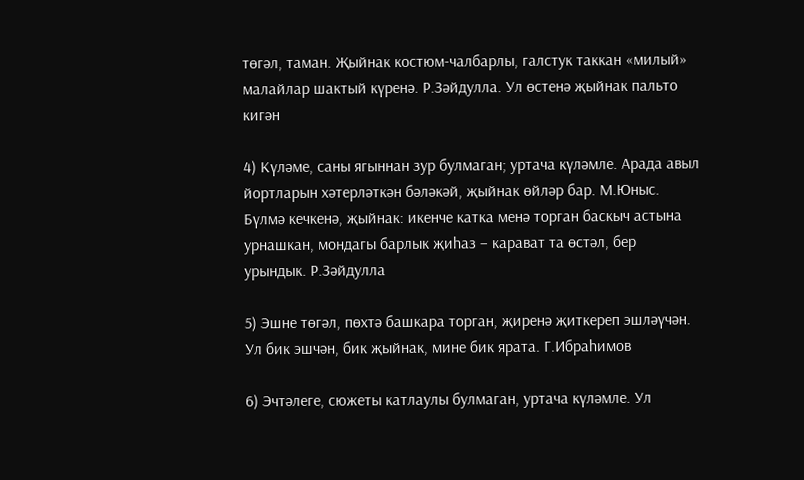төгәл, таман. Җыйнак костюм-чалбарлы, галстук таккан «милый» малайлар шактый күренә. Р.Зәйдулла. Ул өстенә җыйнак пальто кигән

4) Күләме, саны ягыннан зур булмаган; уртача күләмле. Арада авыл йортларын хәтерләткән бәләкәй, җыйнак өйләр бар. М.Юныс. Бүлмә кечкенә, җыйнак: икенче катка менә торган баскыч астына урнашкан, мондагы барлык җиһаз – карават та өстәл, бер урындык. Р.Зәйдулла

5) Эшне төгәл, пөхтә башкара торган, җиренә җиткереп эшләүчән. Ул бик эшчән, бик җыйнак, мине бик ярата. Г.Ибраһимов

6) Эчтәлеге, сюжеты катлаулы булмаган, уртача күләмле. Ул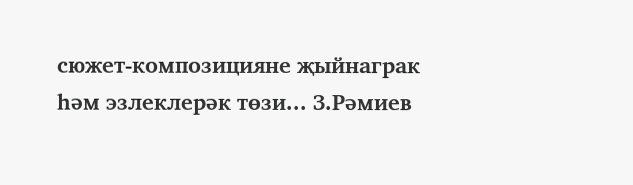сюжет-композицияне җыйнаграк һәм эзлеклерәк төзи... З.Рәмиев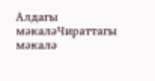Алдагы мәкаләЧираттагы мәкалә